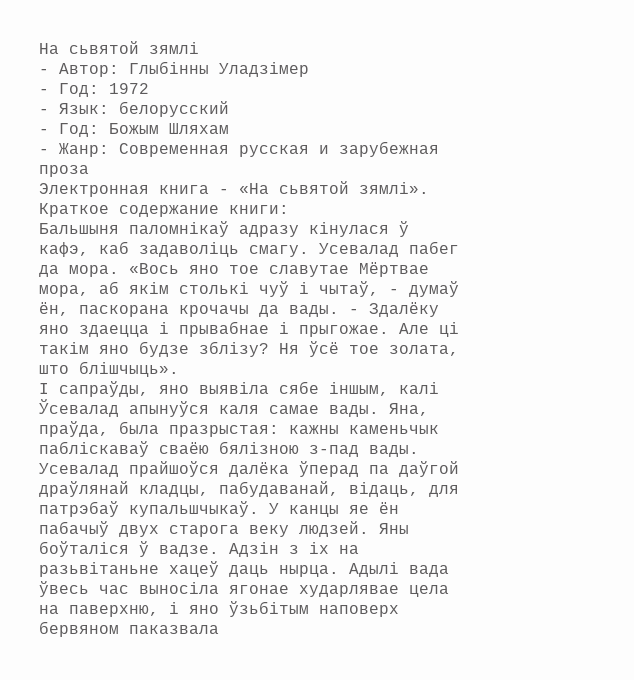На сьвятой зямлі
- Автор: Глыбінны Уладзімер
- Год: 1972
- Язык: белорусский
- Год: Божым Шляхам
- Жанр: Современная русская и зарубежная проза
Электронная книга - «На сьвятой зямлі». Краткое содержание книги:
Бальшыня паломнікаў адразу кінулася ў кафэ, каб задаволіць смагу. Усевалад пабег да мора. «Вось яно тое славутае Мёртвае мора, аб якім столькі чуў і чытаў, - думаў ён, паскорана крочачы да вады. - Здалёку яно здаецца і прывабнае і прыгожае. Але ці такім яно будзе зблізу? Ня ўсё тое золата, што блішчыць».
І сапраўды, яно выявіла сябе іншым, калі Ўсевалад апынуўся каля самае вады. Яна, праўда, была празрыстая: кажны каменьчык пабліскаваў сваёю бялізною з-пад вады. Усевалад прайшоўся далёка ўперад па даўгой драўлянай кладцы, пабудаванай, відаць, для патрэбаў купальшчыкаў. У канцы яе ён пабачыў двух старога веку людзей. Яны боўталіся ў вадзе. Адзін з іх на разьвітаньне хацеў даць нырца. Адылі вада ўвесь час выносіла ягонае хударлявае цела на паверхню, і яно ўзьбітым наповерх бервяном паказвала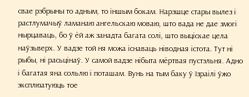свае рэбрыны то адным, то іншым бокам. Нарэшце стары вылез і растлумачыў ламанаю ангельскаю моваю, што вада не дае змогі нырцаваць, бо ў ёй аж занадта багата солі, што выціскае цела наўзьверх. У вадзе той ня можа існаваць ніводная істота. Тут ні рыбы, ні расьцінаў. У самой вадзе нібыта мёртвая пустэльня. Адно і багатая яна сольлю і поташам. Вунь на тым баку ў Ізраілі ўжо эксплюатуюць тое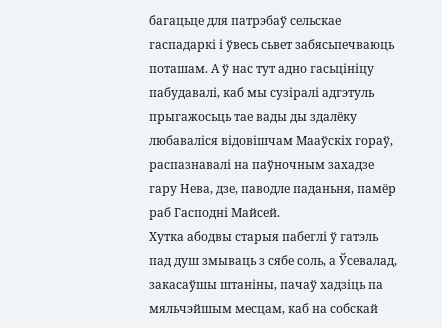багацьце для патрэбаў сельскае гаспадаркі і ўвесь сьвет забясьпечваюць поташам. А ў нас тут адно гасьцініцу пабудавалі, каб мы сузіралі адгэтуль прыгажосьць тае вады ды здалёку любаваліся відовішчам Мааўскіх гораў, распазнавалі на паўночным захадзе гару Нева, дзе, паводле паданьня, памёр раб Гасподні Майсей.
Хутка абодвы старыя пабеглі ў гатэль пад душ змываць з сябе соль, а Ўсевалад, закасаўшы штаніны, пачаў хадзіць па мяльчэйшым месцам, каб на собскай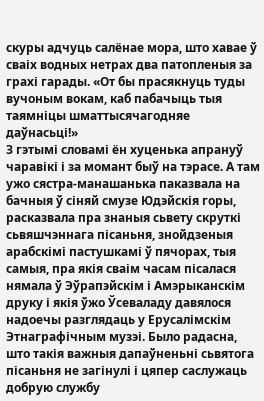скуры адчуць салёнае мора, што хавае ў сваіх водных нетрах два патопленыя за грахі гарады. «От бы прасякнуць туды вучоным вокам, каб пабачыць тыя таямніцы шматтысячагодняе даўнасьці!»
З гэтымі словамі ён хуценька апрануў чаравікі і за момант быў на тэрасе. А там ужо сястра-манашанька паказвала на бачныя ў сіняй смузе Юдэйскія горы, расказвала пра знаныя сьвету скруткі сьвяшчэннага пісаньня, знойдзеныя арабскімі пастушкамі ў пячорах, тыя самыя, пра якія сваім часам пісалася нямала ў Эўрапэйскім і Амэрыканскім друку і якія ўжо Ўсеваладу давялося надоечы разглядаць у Ерусалімскім Этнаграфічным музэі. Было радасна, што такія важныя дапаўненьні сьвятога пісаньня не загінулі і цяпер саслужаць добрую службу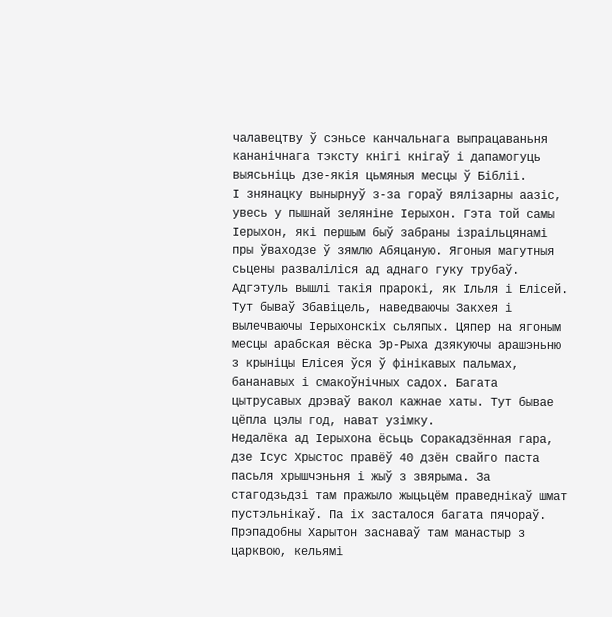чалавецтву ў сэньсе канчальнага выпрацаваньня кананічнага тэксту кнігі кнігаў і дапамогуць выясьніць дзе-якія цьмяныя месцы ў Бібліі.
І знянацку вынырнуў з-за гораў вялізарны аазіс, увесь у пышнай зеляніне Іерыхон. Гэта той самы Іерыхон, які першым быў забраны ізраільцянамі пры ўваходзе ў зямлю Абяцаную. Ягоныя магутныя сьцены разваліліся ад аднаго гуку трубаў. Адгэтуль вышлі такія прарокі, як Ільля і Елісей. Тут бываў Збавіцель, наведваючы Закхея і вылечваючы Іерыхонскіх сьляпых. Цяпер на ягоным месцы арабская вёска Эр-Рыха дзякуючы арашэньню з крыніцы Елісея ўся ў фінікавых пальмах, бананавых і смакоўнічных садох. Багата цытрусавых дрэваў вакол кажнае хаты. Тут бывае цёпла цэлы год, нават узімку.
Недалёка ад Іерыхона ёсьць Соракадзённая гара, дзе Ісус Хрыстос правёў 40 дзён свайго паста пасьля хрышчэньня і жыў з звярыма. За стагодзьдзі там пражыло жыцьцём праведнікаў шмат пустэльнікаў. Па іх засталося багата пячораў. Прэпадобны Харытон заснаваў там манастыр з царквою, кельямі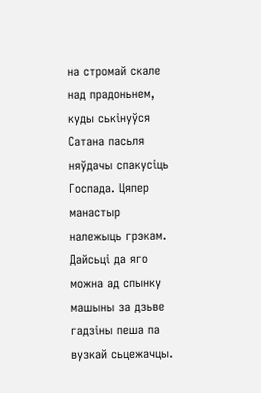на стромай скале над прадоньнем, куды ськінуўся Сатана пасьля няўдачы спакусіць Госпада. Цяпер манастыр належыць грэкам. Дайсьці да яго можна ад спынку машыны за дзьве гадзіны пеша па вузкай сьцежачцы.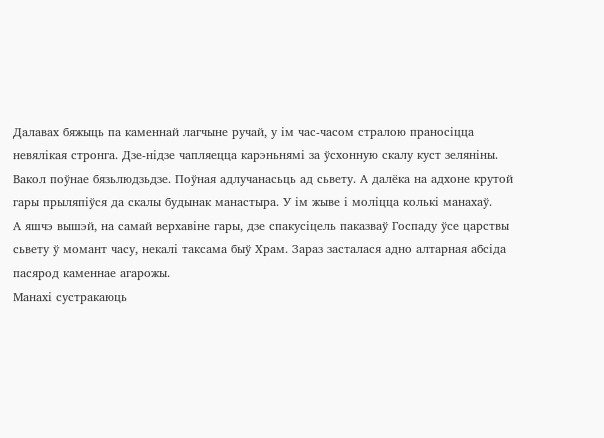Далавах бяжыць па каменнай лагчыне ручай, у ім час-часом стралою праносіцца невялікая стронга. Дзе-нідзе чапляецца карэньнямі за ўсхонную скалу куст зеляніны. Вакол поўнае бязьлюдзьдзе. Поўная адлучанасьць ад сьвету. А далёка на адхоне крутой гары прыляпіўся да скалы будынак манастыра. У ім жыве і моліцца колькі манахаў.
А яшчэ вышэй, на самай верхавіне гары, дзе спакусіцель паказваў Госпаду ўсе царствы сьвету ў момант часу, некалі таксама быў Храм. Зараз засталася адно алтарная абсіда пасярод каменнае агарожы.
Манахі сустракаюць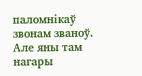паломнікаў звонам званоў. Але яны там нагары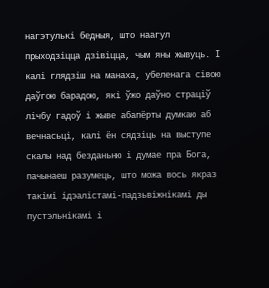нагэтулькі бедныя, што наагул прыходзіцца дзівіцца, чым яны жывуць. І калі глядзіш на манаха, убеленага сівою даўгою барадою, які ўжо даўно страціў лічбу гадоў і жыве абапёрты думкаю аб вечнасьці, калі ён сядзіць на выступе скалы над безданьню і думае пра Бога, пачынаеш разумець, што можа вось якраз такімі ідэалістамі-падзьвіжнікамі ды пустэльнікамі і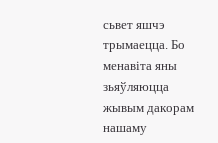сьвет яшчэ трымаецца. Бо менавіта яны зьяўляюцца жывым дакорам нашаму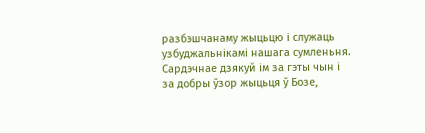разбэшчанаму жыцьцю і служаць узбуджальнікамі нашага сумленьня. Сардэчнае дзякуй ім за гэты чын і за добры ўзор жыцьця ў Бозе,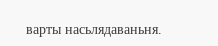варты насьлядаваньня.